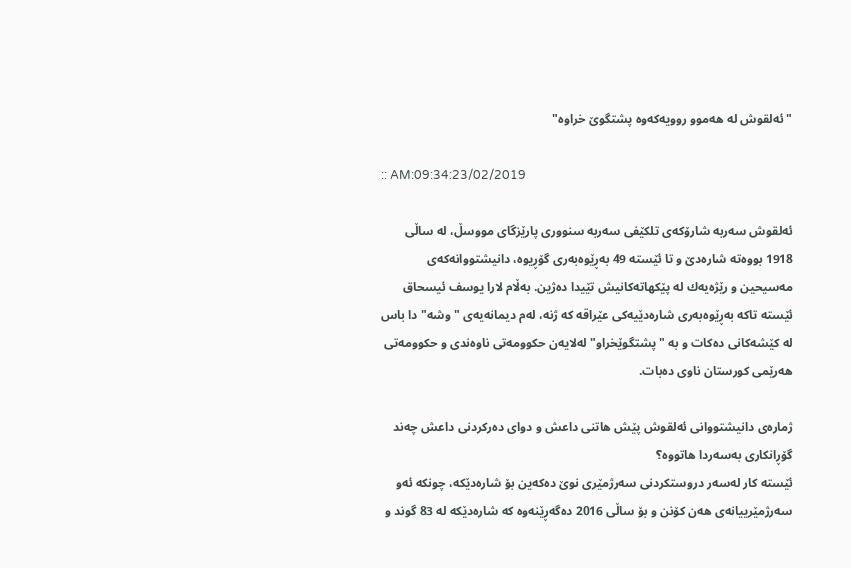"ئه‌لقوش له‌ هه‌موو روویه‌كه‌وه‌ پشتگوێ خراوه‌"

:: AM:09:34:23/02/2019

ئه‌لقوش سه‌ربه‌ شارۆكه‌ی تلكێفی سه‌ربه‌ سنووری پارێزگاى مووسڵ، له‌ ساڵى 1918 بووه‌ته‌ شاره‌دێ و تا ئێسته‌ 49 به‌ڕێوه‌به‌ری گۆڕیوه‌، دانیشتووانه‌كه‌ی مه‌سیحین و رێژه‌یه‌ك له‌ پێكهاته‌كانیش تێیدا ده‌ژین. به‌ڵام لارا یوسف ئیسحاق ئێسته‌ تاكه‌ به‌ڕێوه‌به‌ری شاره‌دێیه‌كی عێراقه‌ كه‌ ژنه‌، له‌م دیمانه‌یه‌ى "وشه‌"دا باس له‌ كێشه‌كانی ده‌كات و به‌ "پشتگوێخراو" له‌لایه‌ن حكوومه‌تى ناوه‌ندى و حكوومه‌تى هه‌رێمى كورستان ناوی ده‌بات.

ژماره‌ى دانیشتووانى ئه‌لقوش پێش هاتنى داعش و دوای ده‌ركردنی داعش چه‌ند گۆڕانكاری به‌سه‌ردا هاتووه‌؟
ئێسته‌ كار له‌سه‌ر دروستكردنى سه‌رژمێرى نوێ ده‌كه‌ین بۆ شاره‌دێكه‌، چونكه‌ ئه‌و سه‌رژمێرییانه‌ى هه‌ن كۆنن و بۆ ساڵى 2016 ده‌گه‌ڕێنه‌وه‌ كه‌ شاره‌دێكه‌ له‌ 83 گوند و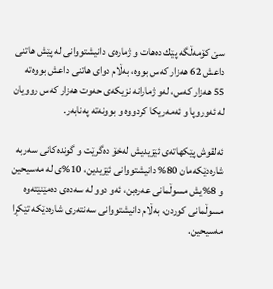سێ كۆمه‌ڵگه‌ پێك ده‌هات و ژماره‌ى دانیشتووانى له‌ پێش هاتنى داعش 62 هه‌زار كه‌س بووه‌، به‌ڵام دواى هاتنى داعش بووه‌ته‌ 55 هه‌زار كه‌س، له‌و ژمارانه‌ نزیكه‌ى حه‌وت هه‌زار كه‌س روویان له‌ ئه‌وروپا و ئه‌مه‌ریكا كردووه‌ و بوونه‌ته‌ په‌نابه‌ر.

ئه‌لقوش پێكهاته‌ى ئێزیدیش له‌خۆ ده‌گرێت و گونده‌كانى سه‌ربه‌ شاره‌دێكه‌مان 80% دانیشتووانى ئێزیدین، 10%ی له‌ مه‌سیحین و 8%یش مسوڵمانى عه‌ره‌بن، ئه‌و دوو له‌ سه‌ده‌ی ده‌مێنێته‌وه‌ مسوڵمانى كوردن، به‌ڵام دانیشتووانی سه‌نته‌رى شاره‌دێكه‌ تێكڕا مه‌سیحین.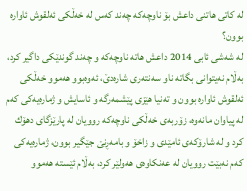له‌ كاتی هاتنی داعش بۆ ناوچه‌كه‌ چه‌ند كه‌س له‌ خه‌ڵكى ئه‌لقوش ئاواره‌ بوون؟
له‌ شه‌شی ئابی 2014 داعش هاته‌ ناوچه‌كه‌ و چه‌ند گوندێكی داگیر كرد، به‌ڵام نه‌یتوانی بگاته‌ ناو سه‌نته‌ری شاره‌دێ، ئه‌وه‌بوو هه‌موو خه‌ڵكى ئه‌لقوش ئاواره‌ بوون و ته‌نیا هێزى پێشمه‌رگه‌ و ئاسایش و ژماره‌یه‌كى كه‌م له‌ پیاوان مانه‌وه‌، زۆربه‌ى خه‌ڵكى ناوچه‌كه‌ روویان له‌ پارێزگاى دهۆك كرد و له‌ شارۆكه‌ی ئامێدى و زاخۆ و بامه‌ڕنێ جێگیر بوون، ژماره‌یه‌كى كه‌م نه‌بێت روویان له‌ عه‌نكاوه‌ی هه‌ولێر كرد، به‌ڵام ئێسته‌ هه‌موو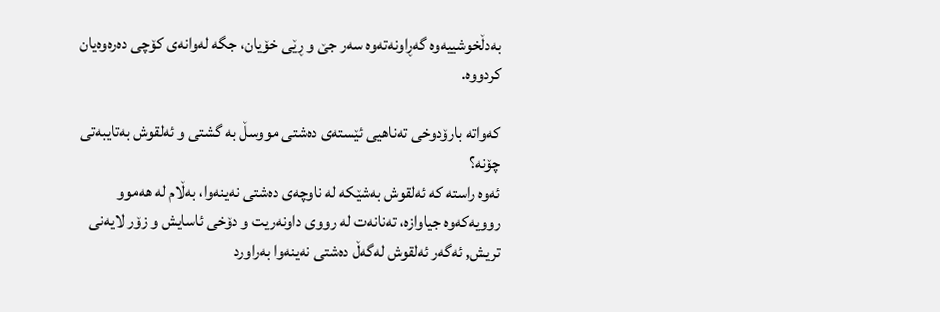به‌دڵخوشییه‌وه‌ گه‌ڕاونه‌ته‌وه‌ سه‌ر جێ و ڕێی خۆیان، جگه‌ له‌وانه‌ی كۆچی ده‌ره‌وه‌یان كردووه‌.

كه‌واته‌ بارۆدوخى ته‌ناهیی ئێسته‌ى ده‌شتى مووسڵ به‌ گشتى و ئه‌لقوش به‌تایبه‌تى چۆنه‌؟
ئه‌وه‌ راسته‌ كه‌ ئه‌لقوش به‌شێكه‌ له‌ ناوچه‌ى ده‌شتى نه‌ینه‌وا، به‌ڵام له‌ هه‌موو روویه‌كه‌وه‌ جیاوازه‌، ته‌نانه‌ت له‌ رووى داونه‌ریت و دۆخى ئاسایش و زۆر لایه‌نى تریش, ئه‌گه‌ر ئه‌لقوش له‌گه‌ڵ ده‌شتى نه‌ینه‌وا به‌راورد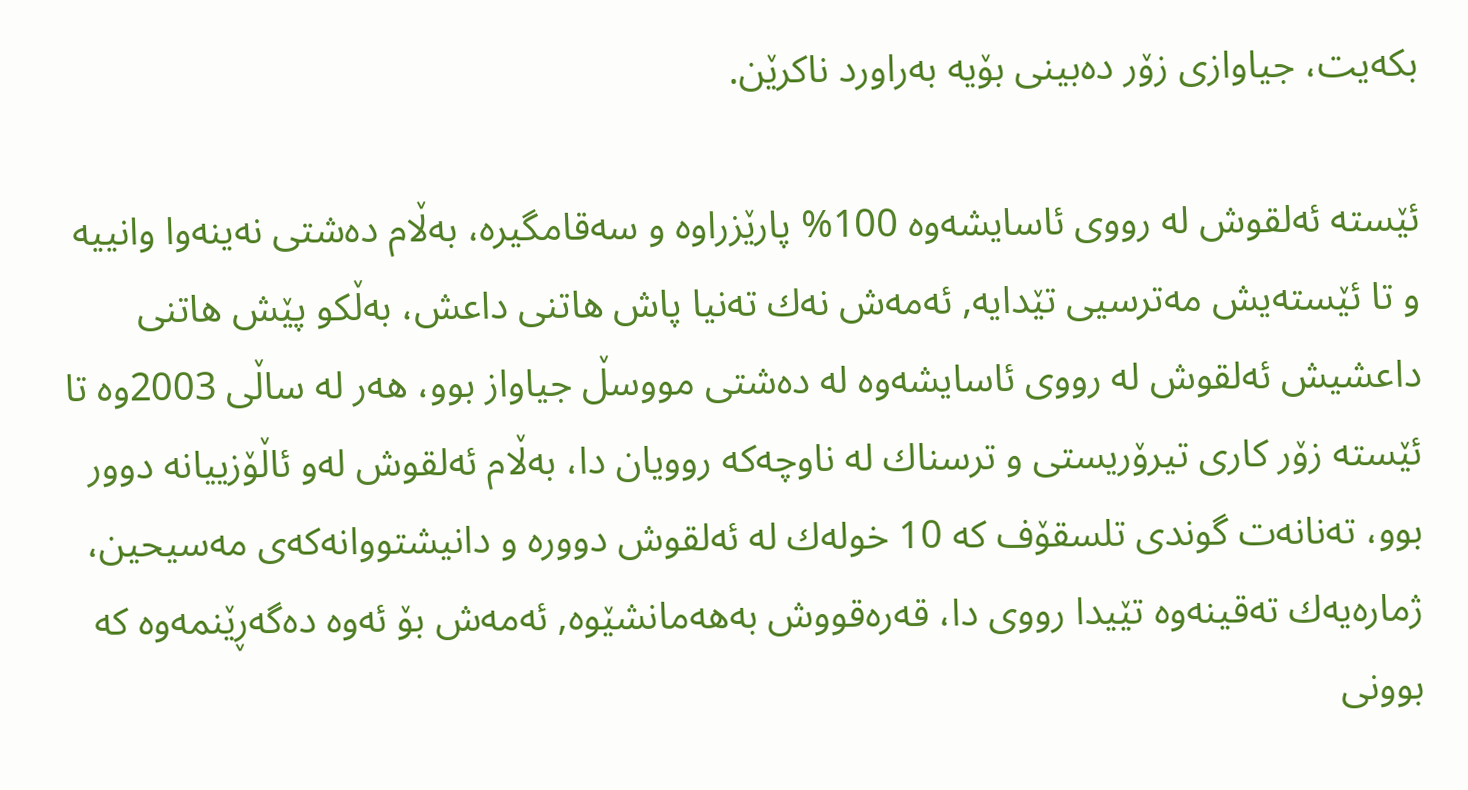بكه‌یت، جیاوازى زۆر ده‌بینى بۆیه‌ به‌راورد ناكرێن.

ئێسته‌ ئه‌لقوش له‌ رووى ئاسایشه‌وه‌ 100% پارێزراوه‌ و سه‌قامگیره‌، به‌ڵام ده‌شتی نه‌ینه‌وا وانییه‌ و تا ئێسته‌یش مه‌ترسیى تێدایه‌, ئه‌مه‌ش نه‌ك ته‌نیا پاش هاتنى داعش، به‌ڵكو پێش هاتنى داعشیش ئه‌لقوش له‌ رووى ئاسایشه‌وه‌ له‌ ده‌شتى مووسڵ جیاواز بوو، هه‌ر له‌ ساڵى 2003وه‌ تا ئێسته‌ زۆر كارى تیرۆریستى و ترسناك له‌ ناوچه‌كه‌ روویان دا، به‌ڵام ئه‌لقوش له‌و ئاڵۆزییانه‌ دوور بوو، ته‌نانه‌ت گوندى تلسقۆف كه‌ 10 خوله‌ك له‌ ئه‌لقوش دووره‌ و دانیشتووانه‌كه‌ی مه‌سیحین، ژماره‌یه‌ك ته‌قینه‌وه‌ تێیدا رووی دا، قه‌ره‌قووش به‌هه‌مانشێوه‌, ئه‌مه‌ش بۆ ئه‌وه‌ ده‌گه‌ڕێنمه‌وه‌ كه‌ بوونى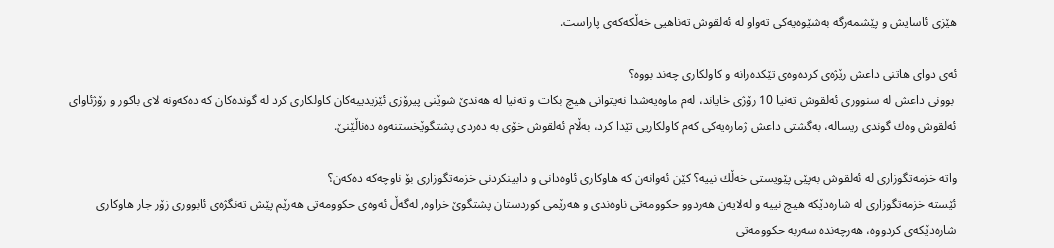هێزى ئاسایش و پێشمه‌رگه‌ به‌شێوه‌یه‌كى ته‌واو له‌ ئه‌لقوش ته‌ناهیی خه‌ڵكه‌كه‌ی پاراست.

ئه‌ی دواى هاتنى داعش رێژه‌ى كرده‌وه‌ى تێكده‌رانه‌ و كاولكارى چه‌ند بووه‌؟
 بوونى داعش له‌ سنووری ئه‌لقوش ته‌نیا 10 رۆژى خایاند، له‌م ماوه‌یه‌شدا نه‌یتوانى هیچ بكات و ته‌نیا له‌ هه‌ندێ شوێنی پیرۆزى ئێزیدییه‌كان كاولكارى كرد له‌ گونده‌كان كه‌ ده‌كه‌ونه‌ لاى باكور و رۆژئاواى ئه‌لقوش وه‌ك گوندى ریساله‌، به‌گشتی داعش ژماره‌یه‌كى كه‌م كاولكاریى تێدا كرد، به‌ڵام ئه‌لقوش خۆى به‌ ده‌ردى پشتگوێخستنه‌وه‌ ده‌ناڵێنێ.

واته‌ خزمه‌تگوزارى له‌ ئه‌لقوش به‌پێى پێویستى خه‌ڵك نییه‌؟ كێن ئه‌وانه‌ن كه‌ هاوكارى ئاوه‌دانى و دابینكردنى خزمه‌تگوزارى بۆ ناوچه‌كه‌ ده‌كه‌ن؟
ئێسته‌ خزمه‌تگوزارى له‌ شاره‌دێكه‌ هیچ نییه‌ و له‌لایه‌ن هه‌ردوو حكوومه‌تى ناوه‌ندى و هه‌رێمى كوردستان پشتگوێ خراوه‌, له‌گه‌ڵ ئه‌وه‌ى حكوومه‌تى هه‌رێم پێش ته‌نگژه‌ى ئابوورى زۆر جار هاوكارى شاره‌دێكه‌ی كردووه‌، هه‌رچه‌نده‌ سه‌ربه‌ حكوومه‌تى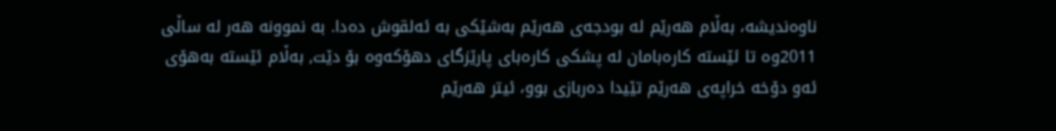ناوه‌ندیشه‌، به‌ڵام هه‌رێم له‌ بودجه‌ى هه‌رێم به‌شێكی به‌ ئه‌لقوش ده‌دا. به‌ نموونه‌ هه‌ر له‌ ساڵى 2011وه‌ تا ئێسته‌ كاره‌بامان له‌ پشكى كاره‌باى پارێزگاى دهۆكه‌وه‌ بۆ دێت, به‌ڵام ئێسته‌ به‌هۆى ئه‌و دۆخه‌ خراپه‌ى هه‌رێم تێیدا ده‌ربازى بوو، ئیتر هه‌رێم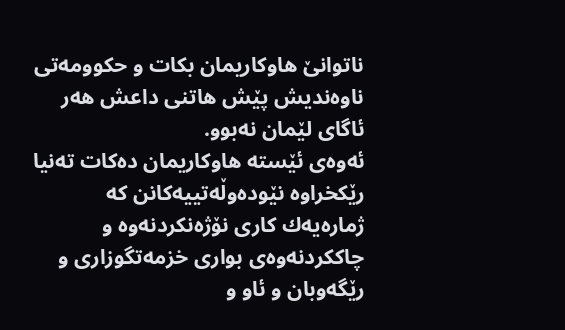ناتوانێ هاوكاریمان بكات و حكوومه‌تى ناوه‌ندیش پێش هاتنى داعش هه‌ر ئاگای لێمان نه‌بوو.
ئه‌وه‌ى ئێسته‌ هاوكاریمان ده‌كات ته‌نیا رێكخراوه‌ نێوده‌وڵه‌تییه‌كانن كه‌ ژماره‌یه‌ك كارى نۆژه‌نكردنه‌وه‌ و چاككردنه‌وه‌ى بوارى خزمه‌تگوزارى و رێگه‌وبان و ئاو و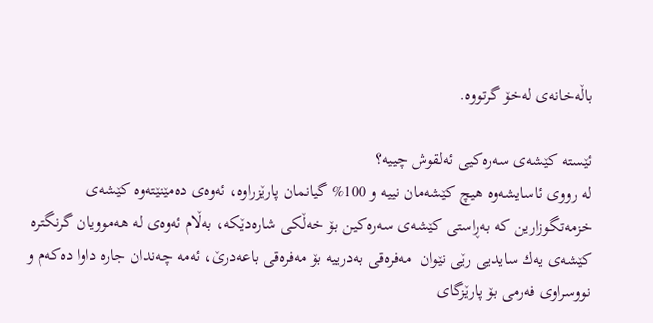باڵه‌خانه‌ی له‌خۆ گرتووه‌.

ئێسته‌ كێشه‌ى سه‌ره‌كیى ئه‌لقوش چییه‌؟
له‌ رووى ئاسایشه‌وه‌ هیچ كێشه‌مان نییه‌ و 100% گیانمان پارێزراوه‌، ئه‌وه‌ى ده‌مێنێته‌وه‌ كێشه‌ى خزمه‌تگوزارین كه‌ به‌ڕاستى كێشه‌ى سه‌ره‌كین بۆ خه‌ڵكى شاره‌دێكه‌، به‌ڵام ئه‌وه‌ى له‌ هه‌موویان گرنگتره‌ كێشه‌ى یه‌ك سایدیى رێى نێوان  مه‌فره‌قى به‌درییه‌ بۆ مه‌فره‌قى باعه‌درێ، ئه‌مه‌ چه‌ندان جاره‌ داوا ده‌كه‌م و نووسراوی فه‌رمی بۆ پارێزگاى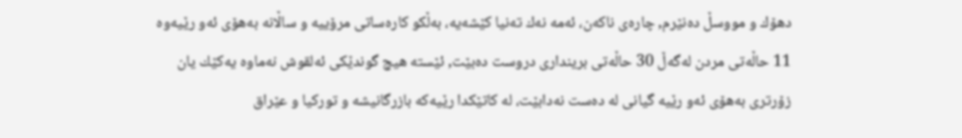دهۆك و مووسڵ ده‌نێرم, چاره‌ی ناكه‌ن، ئه‌مه‌ نه‌ك ته‌نیا كێشه‌یه‌، به‌ڵكو كاره‌ساتى مرۆییه‌ و ساڵانه‌ به‌هۆى ئه‌و رێیه‌وه‌ 11 حاڵه‌تى مردن له‌گه‌ڵ 30 حاڵه‌تى بریندارى دروست ده‌بێت, ئێسته‌ هیچ گوندێكی ئه‌لقوش نه‌ماوه‌ یه‌كێك یان زۆرتری به‌هۆى ئه‌و رێیه‌ گیانى له‌ ده‌ست نه‌دابێت، له‌ كاتێكدا رێیه‌كه‌ بازرگانیشه‌ و توركیا و عێراق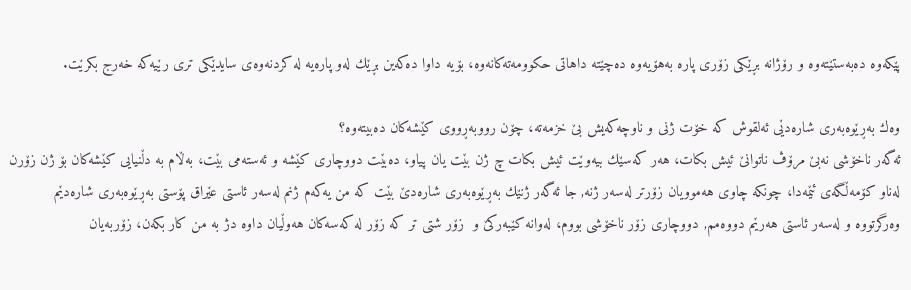پێكه‌وه‌ ده‌به‌ستێته‌وه‌ و رۆژانه‌ بڕێكى زۆرى پاره‌ به‌هۆیه‌وه‌ ده‌چێته‌ داهاتی حكوومه‌ته‌كانه‌وه‌، بۆیه‌ داوا ده‌كه‌ین بڕێك له‌و پاره‌یه‌ له‌ كردنه‌وه‌ى سایدێكى ترى رێیه‌كه‌ خه‌رج بكرێت.

وه‌ك به‌ڕێوه‌به‌رى شاره‌دێی ئه‌لقوش كه‌ خۆت ژنی و ناوچه‌كه‌یش بێ خزمه‌ته‌، چۆن رووبه‌ڕووى كێشه‌كان ده‌بیته‌وه‌؟
ئه‌گه‌ر ناخۆشى نه‌بێ مرۆڤ ناتوانێ ئیش بكات، هه‌ر كه‌سێك بیه‌وێت ئیش بكات چ ژن بێت یان پیاو، ده‌بێت دووچارى كێشه‌ و ئه‌سته‌می بێت، به‌ڵام به‌ دڵنیایی كێشه‌كان بۆ ژن زۆرن له‌ناو كۆمه‌ڵگه‌ى ئێمه‌دا، چونكه‌ چاوى هه‌موویان زۆرتر له‌سه‌ر ژنه‌, جا ئه‌گه‌ر ژنێك به‌ڕێوه‌به‌رى شاره‌دێ بێت كه‌ من یه‌كه‌م ژنم له‌سه‌ر ئاستى عێراق پۆستى به‌ڕێوه‌به‌رى شاره‌دێم وه‌رگرتووه‌ و له‌سه‌ر ئاستى هه‌رێم دووه‌مم, دووچارى زۆر ناخۆشى بووم، له‌وانه‌ كێبه‌ركێ و  زۆر شتى تر كه‌ زۆر له‌ كه‌سه‌كان هه‌وڵیان داوه‌ دژ به‌ من كار بكه‌ن، زۆربه‌یان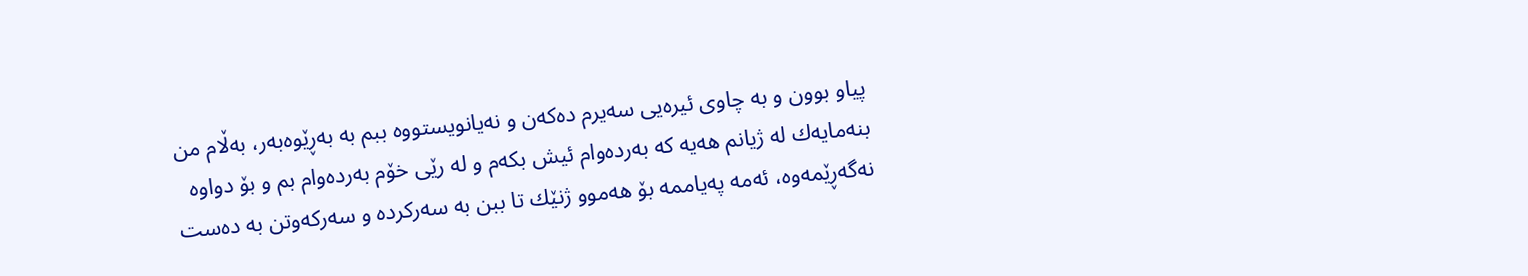پیاو بوون و به‌ چاوى ئیره‌یی سه‌یرم ده‌كه‌ن و نه‌یانویستووه‌ ببم به‌ به‌ڕێوه‌به‌ر، به‌ڵام من بنه‌مایه‌ك له‌ ژیانم هه‌یه‌ كه‌ به‌رده‌وام ئیش بكه‌م و له‌ رێى خۆم به‌رده‌وام بم و بۆ دواوه‌ نه‌گه‌ڕێمه‌وه‌، ئه‌مه‌ په‌یاممه‌ بۆ هه‌موو ژنێك تا ببن به‌ سه‌ركرده‌ و سه‌ركه‌وتن به‌ ده‌ست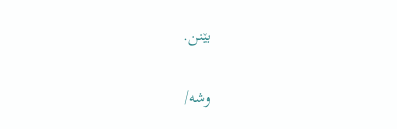بێنن.

وشه‌/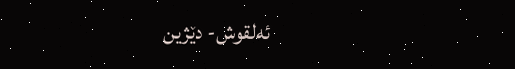ئه‌لقوش- دێژین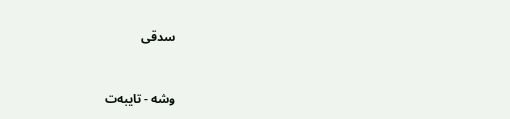سدقى


وشە - تایبه‌ت